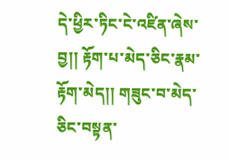དེ་ཕྱིར་ཏིང་ངེ་འཛིན་ཞེས་བྱ།། རྟོག་པ་མེད་ཅིང་རྣམ་རྟོག་མེད།། གཟུང་བ་མེད་ཅིང་བསྟན་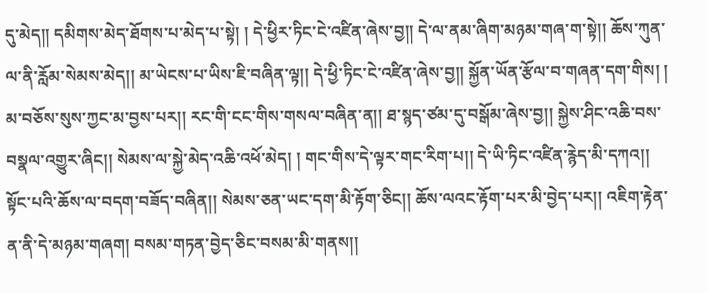དུ་མེད།། དམིགས་མེད་ཐོགས་པ་མེད་པ་སྟེ། ། དེ་ཕྱིར་ཏིང་ངེ་འཛིན་ཞེས་བྱ།། དེ་ལ་ནམ་ཞིག་མཉམ་གཞ་ག་སྟེ།། ཆོས་ཀུན་ལ་ནི་རློམ་སེམས་མེད།། མ་ཡེངས་པ་ཡིས་ཇི་བཞིན་ལྟ།། དེ་ཕྱི་ཏིང་ངེ་འཛིན་ཞེས་བྱ།། སྐྱོན་ཡོན་རྩོལ་བ་གཞན་དག་གིས། ། མ་བཅོས་སུས་ཀྱང་མ་བྱས་པར།། རང་གི་ངང་གིས་གསལ་བཞིན་ན།། ཐ་སྙད་ཙམ་དུ་བསྒོམ་ཞེས་བྱ།། སྐྱེས་ཤིང་འཆི་བས་བསྣལ་འགྱུར་ཞིང།། སེམས་ལ་སྐྱེ་མེད་འཆི་འཕོ་མེད། ། གང་གིས་དེ་ལྟར་གང་རིག་པ།། དེ་ཡི་ཏིང་འཛིན་རྙེད་མི་དཀའ།། སྟོང་པའི་ཆོས་ལ་བདག་བཟོད་བཞིན།། སེམས་ཅན་ཡང་དག་མི་རྟོག་ཅིང།། ཆོས་ལའང་རྟོག་པར་མི་བྱེད་པར།། འཇིག་རྟེན་ན་ནི་དེ་མཉམ་གཞག། བསམ་གཏན་བྱེད་ཅིང་བསམ་མི་གནས།།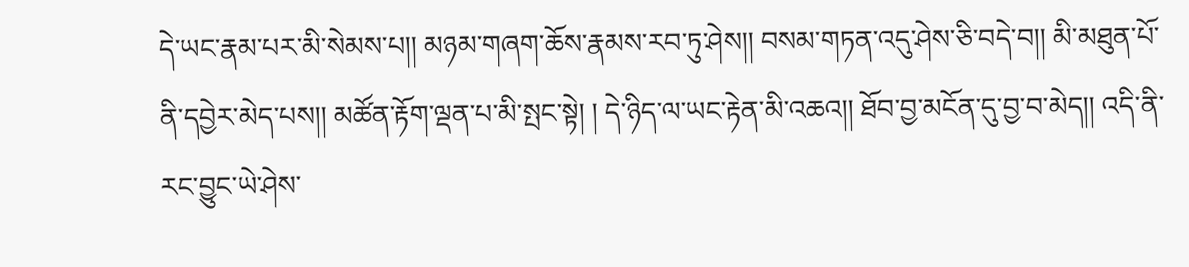དེ་ཡང་རྣམ་པར་མི་སེམས་པ།། མཉམ་གཞག་ཆོས་རྣམས་རབ་ཏུ་ཤེས།། བསམ་གཏན་འདུ་ཤེས་ཅི་བདེ་བ།། མི་མཐུན་པོ་ནི་དབྱེར་མེད་པས།། མཚོན་རྟོག་ལྡན་པ་མི་སྤང་སྟེ། ། དེ་ཉིད་ལ་ཡང་རྟེན་མི་འཆའ།། ཐོབ་བྱ་མངོན་དུ་བྱ་བ་མེད།། འདི་ནི་རང་བྱུང་ཡེ་ཤེས་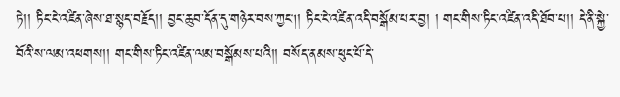ཏེ།། ཏིང་ངེ་འཛིན་ཞེས་ཐ་སྙད་བརྗོད།། བྱང་ཆུབ་དོན་དུ་གཉེར་བས་ཀྱང།། ཏིང་ངེ་འཛིན་འདི་བསྒོམ་པར་བྱ། ། གང་གིས་ཏིང་འཛིན་འདི་ཐོབ་པ།། དེ་ནི་སྐྱེ་བོའི་ས་ལམ་འཕགས།། གང་གིས་ཏིང་འཛིན་ལམ་བསྒོམས་པའི།། བསོད་ནམས་ཕུང་པོ་དེ་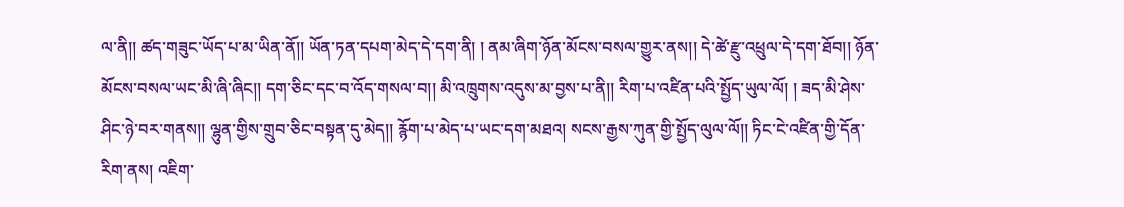ལ་ནི།། ཚད་གཟུང་ཡོད་པ་མ་ཡིན་ནོ།། ཡོན་ཏན་དཔག་མེད་དེ་དག་ནི། ། ནམ་ཞིག་ཉོན་མོངས་བསལ་གྱུར་ནས།། དེ་ཚེ་རྫུ་འཕྲུལ་དེ་དག་ཐོབ།། ཉོན་མོངས་བསལ་ཡང་མི་ཞི་ཞིང།། དག་ཅིང་དང་བ་འོད་གསལ་བ།། མི་འཁྲུགས་འདུས་མ་བྱས་པ་ནི།། རིག་པ་འཛིན་པའི་སྤྱོད་ཡུལ་ལོ། ། ཟད་མི་ཤེས་ཤིང་ཉེ་བར་གནས།། ལྷུན་གྱིས་གྲུབ་ཅིང་བསྟན་དུ་མེད།། རྙོག་པ་མེད་པ་ཡང་དག་མཐའ། སངས་རྒྱས་ཀུན་གྱི་སྤྱོད་ལུལ་ལོ།། ཏིང་ངེ་འཛིན་གྱི་དོན་རིག་ནས། འཇིག་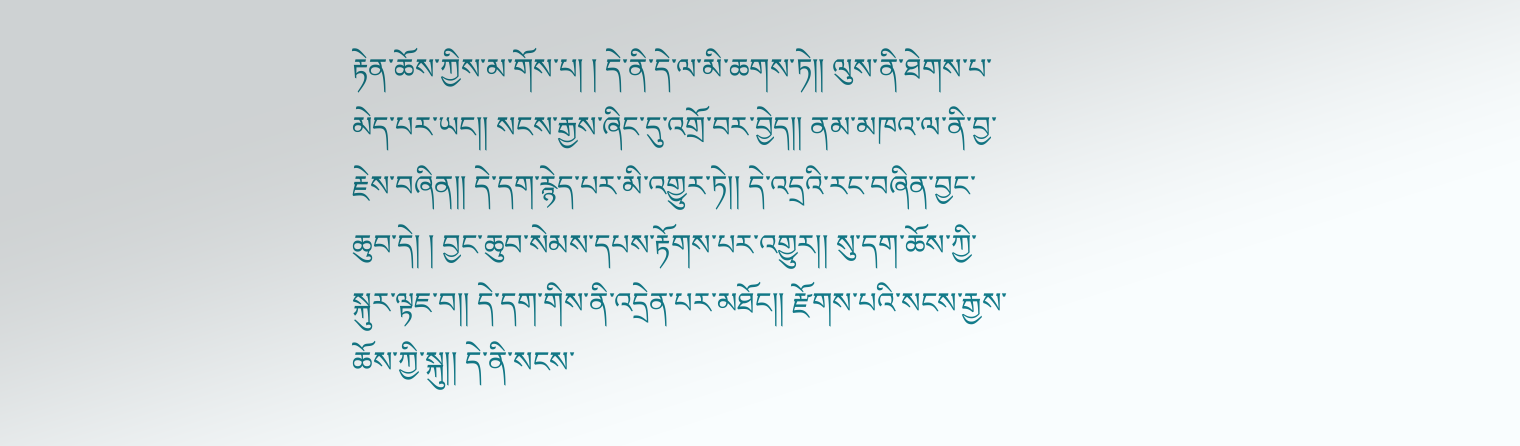རྟེན་ཆོས་ཀྱིས་མ་གོས་པ། ། དེ་ནི་དེ་ལ་མི་ཆགས་ཏེ།། ལུས་ནི་ཐེགས་པ་མེད་པར་ཡང།། སངས་རྒྱས་ཞིང་དུ་འགྲོ་བར་བྱེད།། ནམ་མཁའ་ལ་ནི་བྱ་རྗེས་བཞིན།། དེ་དག་རྙེད་པར་མི་འགྱུར་ཏེ།། དེ་འདྲའི་རང་བཞིན་བྱང་ཆུབ་དེ། ། བྱང་ཆུབ་སེམས་དཔས་རྟོགས་པར་འགྱུར།། སུ་དག་ཆོས་ཀྱི་སྐུར་ལྟཇ་བ།། དེ་དག་གིས་ནི་འདྲེན་པར་མཐོང།། རྫོགས་པའི་སངས་རྒྱས་ཆོས་ཀྱི་སྐུ།། དེ་ནི་སངས་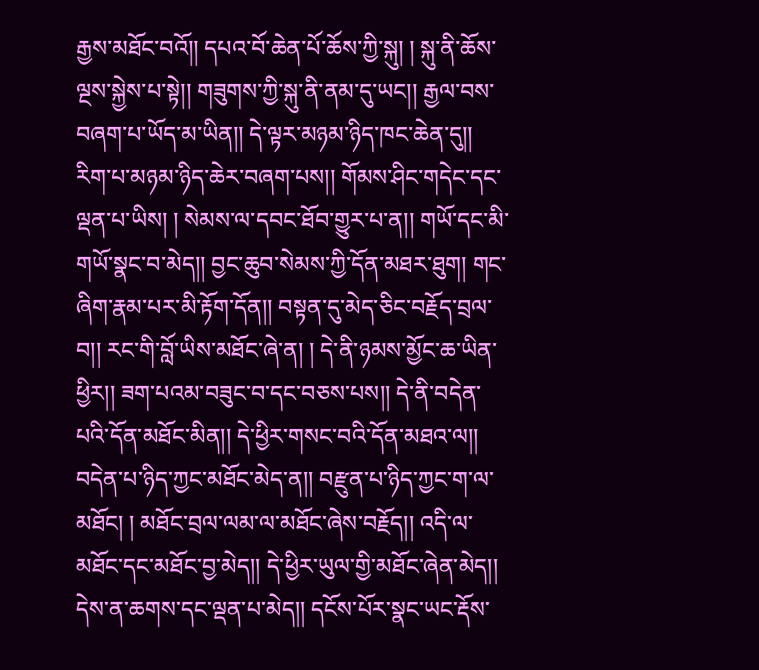རྒྱས་མཐོང་བའོ།། དཔའ་བོ་ཆེན་པོ་ཆོས་ཀྱི་སྐུ། ། སྐུ་ནི་ཆོས་ལྔས་སྐྱེས་པ་སྟེ།། གཟུགས་ཀྱི་སྐུ་ནི་ནམ་དུ་ཡང།། རྒྱལ་བས་བཞག་པ་ཡོད་མ་ཡིན།། དེ་ལྟར་མཉམ་ཉིད་ཁང་ཆེན་དུ།། རིག་པ་མཉམ་ཉིད་ཆེར་བཞག་པས།། གོམས་ཤིང་གདེང་དང་ལྡན་པ་ཡིས། ། སེམས་ལ་དབང་ཐོབ་གྱུར་པ་ན།། གཡོ་དང་མི་གཡོ་སྣང་བ་མེད།། བྱང་ཆུབ་སེམས་ཀྱི་དོན་མཐར་ཐུག། གང་ཞིག་རྣམ་པར་མི་རྟོག་དོན།། བསྟན་དུ་མེད་ཅིང་བརྗོད་བྲལ་བ།། རང་གི་བློ་ཡིས་མཐོང་ཞེ་ན། ། དེ་ནི་ཉམས་མྱོང་ཆ་ཡིན་ཕྱིར།། ཟག་པའམ་བཟུང་བ་དང་བཅས་པས།། དེ་ནི་བདེན་པའི་དོན་མཐོང་མིན།། དེ་ཕྱིར་གསང་བའི་དོན་མཐའ་ལ།། བདེན་པ་ཉིད་ཀྱང་མཐོང་མེད་ན།། བརྫུན་པ་ཉིད་ཀྱང་ག་ལ་མཐོང། ། མཐོང་བྲལ་ལམ་ལ་མཐོང་ཞེས་བརྗོད།། འདི་ལ་མཐོང་དང་མཐོང་བྱ་མེད།། དེ་ཕྱིར་ཡུལ་གྱི་མཐོང་ཞེན་མེད།། དེས་ན་ཆགས་དང་ལྡན་པ་མེད།། དངོས་པོར་སྣང་ཡང་རྡོས་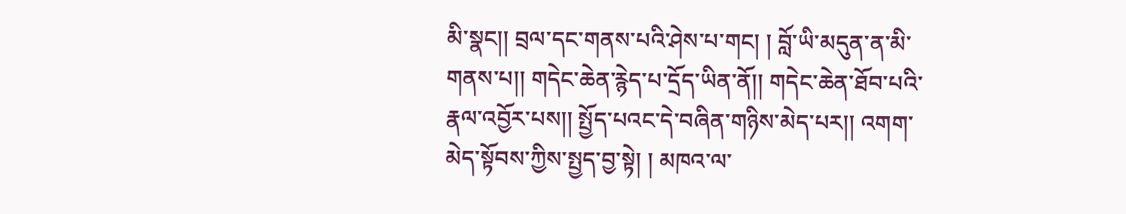མི་སྣང།། བྲལ་དང་གནས་པའི་ཤེས་པ་གང། ། བློ་ཡི་མདུན་ན་མི་གནས་པ།། གདེང་ཆེན་རྙེད་པ་དྲོད་ཡིན་ནོ།། གདེང་ཆེན་ཐོབ་པའི་རྣལ་འབྱོར་པས།། སྤྱོད་པའང་དེ་བཞིན་གཉིས་མེད་པར།། འགག་མེད་སྟོབས་ཀྱིས་སྤྱད་བྱ་སྟེ། ། མཁའ་ལ་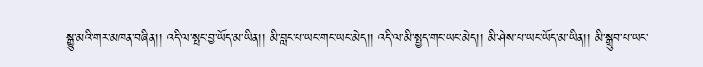སྒྱུ་མའི་གར་མཁན་བཞིན།། འདི་ལ་སྤང་བྱ་ཡོད་མ་ཡིན།། མི་བླང་པ་ཡང་གང་ཡང་མེད།། འདི་ལ་མི་སྤྱད་གང་ཡང་མེད།། མི་ཤེས་པ་ཡང་ཡོད་མ་ཡིན།། མི་སྒྲུབ་པ་ཡང་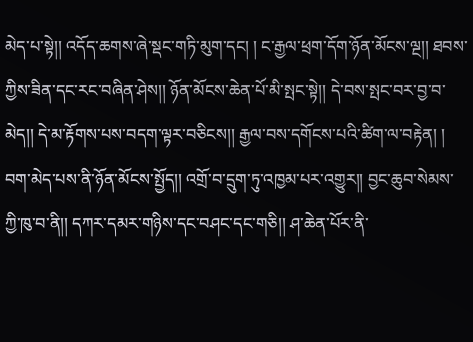མེད་པ་སྟེ།། འདོད་ཆགས་ཞེ་སྡང་གཏི་མུག་དང། ། ང་རྒྱལ་ཕྲག་དོག་ཉོན་མོངས་ལྔ།། ཐབས་ཀྱིས་ཟིན་དང་རང་བཞིན་ཤེས།། ཉོན་མོངས་ཆེན་པོ་མི་སྤང་སྟེ།། དེ་བས་སྤང་བར་བྱ་བ་མེད།། དེ་མ་རྟོགས་པས་བདག་ལྟར་བཅིངས།། རྒྱལ་བས་དགོངས་པའི་ཚིག་ལ་བརྟེན། ། བག་མེད་པས་ནི་ཉོན་མོངས་སྤྱོད།། འགྲོ་བ་དྲུག་ཏུ་འཁྱམ་པར་འགྱུར།། བྱང་ཆུབ་སེམས་ཀྱི་ཁུ་བ་ནི།། དཀར་དམར་གཉིས་དང་བཤང་དང་གཅི།། ཤ་ཆེན་པོར་ནི་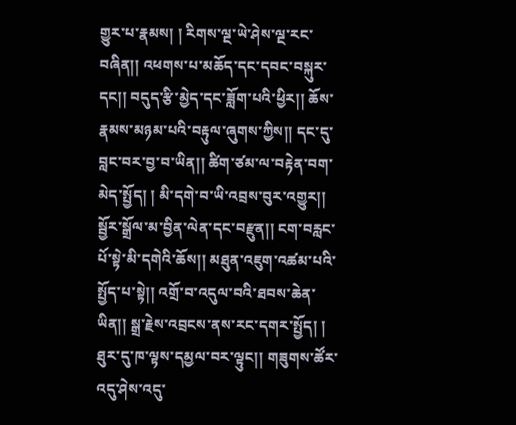གྱུར་པ་རྣམས། ། རིགས་ལྔ་ཡེ་ཤེས་ལྔ་རང་བཞིན།། འཕགས་པ་མཆོད་དང་དབང་བསྐུར་དང།། བདུད་རྩི་མྱེད་དང་ཟློག་པའི་ཕྱིར།། ཆོས་རྣམས་མཉམ་པའི་བརྟུལ་ཞུགས་ཀྱིས།། དང་དུ་བླང་བར་བྱ་བ་ཡིན།། ཚིག་ཙམ་ལ་བརྟེན་བག་མེད་སྤྱོད། ། མི་དགེ་བ་ཡི་འབྲས་བུར་འགྱུར།། སྦྱོར་སྒྲོལ་མ་བྱིན་ལེན་དང་བརྫུན།། ངག་བརླང་པོ་སྟེ་མི་དགེའི་ཆོས།། མཐུན་འཇུག་འཚམ་པའི་སྤྱོད་པ་སྟེ།། འགྲོ་བ་འདུལ་བའི་ཐབས་ཆེན་ཡིན།། སྒྲ་རྗེས་འབྲངས་ནས་རང་དགར་སྤྱོད། ། ཐུར་དུ་ཁ་ལྟས་དམྱལ་བར་ལྟུང།། གཟུགས་ཚོར་འདུ་ཤེས་འདུ་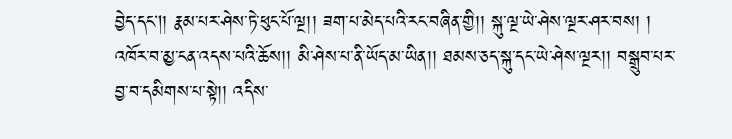བྱེད་དང།། རྣམ་པར་ཤེས་ཏེ་ཕུང་པོ་ལྔ།། ཟག་པ་མེད་པའི་རང་བཞིན་གྱི།། སྐུ་ལྔ་ཡེ་ཤེས་ལྔར་ཤར་བས། ། འཁོར་བ་མྱ་ངན་འདས་པའི་ཆོས།། མི་ཤེས་པ་ནི་ཡོད་མ་ཡིན།། ཐམས་ཅད་སྐུ་དང་ཡེ་ཤེས་ལྔར།། བསྒྲུབ་པར་བྱ་བ་དམིགས་པ་སྟེ།། འདིས་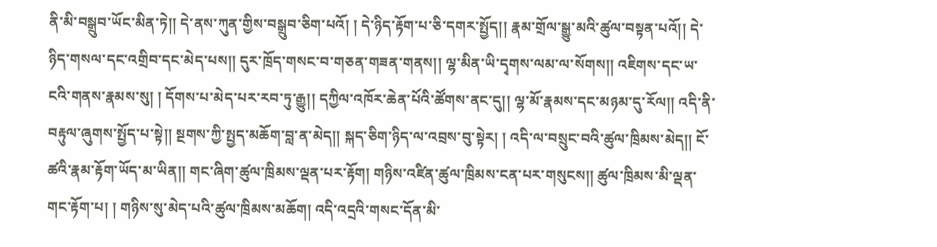ནི་མི་བསྒྲུབ་ཡོང་མིན་ཏེ།། དེ་ནས་ཀུན་གྱིས་བསྒྲུབ་ཅིག་པའོ། ། དེ་ཉིད་རྟོག་པ་ཅི་དགར་སྤྱོད།། རྣམ་གྲོལ་སྒྱུ་མའི་ཚུལ་བསྟན་པའོ།། དེ་ཉིད་གསལ་དང་འགྲིབ་དང་མེད་པས།། དུར་ཁྲོད་གསང་བ་གཅན་གཟན་གནས།། ལྷ་མིན་ཡི་དྭགས་ལམ་ལ་སོགས།། འཇིགས་དང་ཡ་ངའི་གནས་རྣམས་སུ། ། དོགས་པ་མེད་པར་རབ་ཏུ་རྒྱུ།། དཀྱིལ་འཁོར་ཆེན་པོའི་ཚོགས་ནང་དུ།། ལྷ་མོ་རྣམས་དང་མཉམ་དུ་རོལ།། འདི་ནི་བརྟུལ་ཞུགས་སྤྱོད་པ་སྟེ།། སྔགས་ཀྱི་སྤྱད་མཆོག་བླ་ན་མེད།། སྐད་ཅིག་ཉིད་ལ་འབྲས་བུ་སྟེར། ། འདི་ལ་བསྲུང་བའི་ཚུལ་ཁྲིམས་མེད།། ངོ་ཚའི་རྣམ་རྟོག་ཡོད་མ་ཡིན།། གང་ཞིག་ཚུལ་ཁྲིམས་ལྡན་པར་རྟོག། གཉིས་འཛིན་ཚུལ་ཁྲིམས་ངན་པར་གསུངས།། ཚུལ་ཁྲིམས་མི་ལྡན་གང་རྟོག་པ། ། གཉིས་སུ་མེད་པའི་ཚུལ་ཁྲིམས་མཆོག། འདི་འདྲའི་གསང་དོན་མི་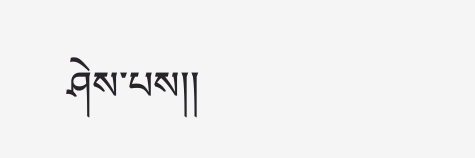ཤེས་པས།།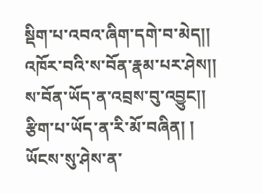སྡིག་པ་འབའ་ཞིག་དགེ་བ་མེད།། འཁོར་བའི་ས་བོན་རྣམ་པར་ཤེས།། ས་བོན་ཡོད་ན་འབྲས་བུ་འབྱུང།། རྩིག་པ་ཡོད་ན་རི་མོ་བཞིན། ། ཡོངས་སུ་ཤེས་ན་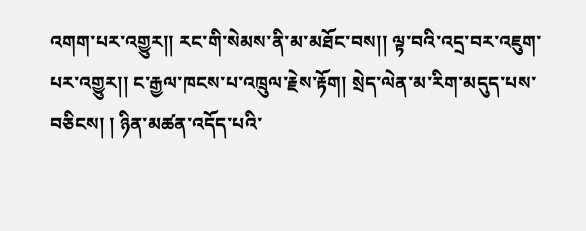འགག་པར་འགྱུར།། རང་གི་སེམས་ནི་མ་མཐོང་བས།། ལྟ་བའི་འདྲ་བར་འཇུག་པར་འགྱུར།། ང་རྒྱལ་ཁངས་པ་འཁྲུལ་རྗེས་རྟོག། སྲེད་ལེན་མ་རིག་མདུད་པས་བཅིངས། ། ཉིན་མཚན་འདོད་པའི་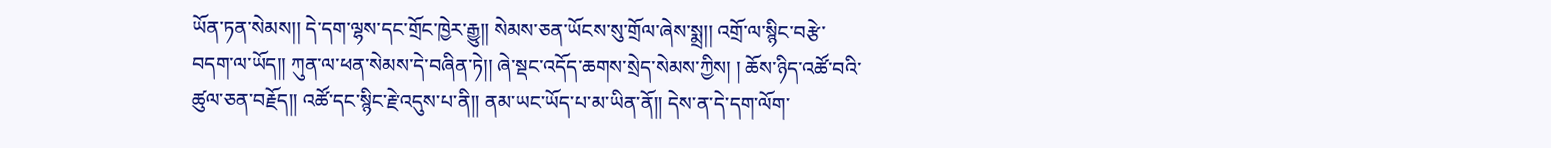ཡོན་ཏན་སེམས།། དེ་དག་ལྷས་དང་གྲོང་ཁྱེར་རྒྱུ།། སེམས་ཅན་ཡོངས་སུ་གྲོལ་ཞེས་སྨྲ།། འགྲོ་ལ་སྙིང་བརྩེ་བདག་ལ་ཡོད།། ཀུན་ལ་ཕན་སེམས་དེ་བཞིན་ཏེ།། ཞེ་སྡང་འདོད་ཆགས་སྲེད་སེམས་ཀྱིས། ། ཆོས་ཉིད་འཚོ་བའི་ཚུལ་ཅན་བརྗོད།། འཚོ་དང་སྙིང་རྗེ་འདུས་པ་ནི།། ནམ་ཡང་ཡོད་པ་མ་ཡིན་ནོ།། དེས་ན་དེ་དག་ལོག་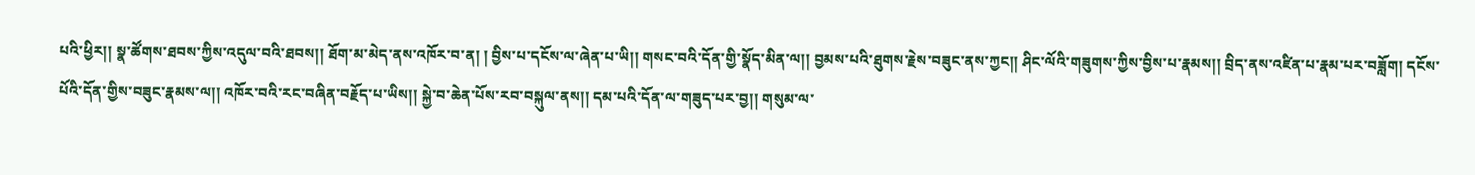པའི་ཕྱིར།། སྣ་ཚོགས་ཐབས་ཀྱིས་འདུལ་བའི་ཐབས།། ཐོག་མ་མེད་ནས་འཁོར་བ་ན། ། བྱིས་པ་དངོས་ལ་ཞེན་པ་ཡི།། གསང་བའི་དོན་གྱི་སྣོད་མིན་ལ།། བྱམས་པའི་ཐུགས་རྗེས་བཟུང་ནས་ཀྱང།། ཤིང་ལོའི་གཟུགས་ཀྱིས་བྱིས་པ་རྣམས།། བྲིད་ནས་འཛིན་པ་རྣམ་པར་བཟློག། དངོས་པོའི་དོན་གྱིས་བཟུང་རྣམས་ལ།། འཁོར་བའི་རང་བཞིན་བརྗོད་པ་ཡིས།། སྐྱེ་བ་ཆེན་པོས་རབ་བསྐུལ་ནས།། དམ་པའི་དོན་ལ་གཟུད་པར་བྱ།། གསུམ་ལ་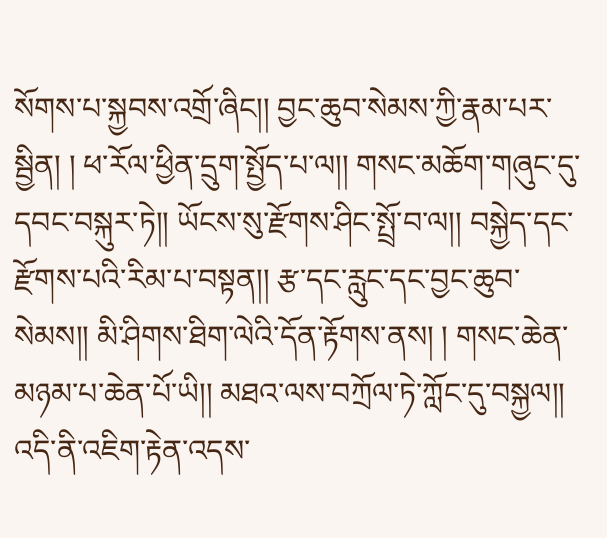སོགས་པ་སྐྱབས་འགྲོ་ཞིང།། བྱང་ཆུབ་སེམས་ཀྱི་རྣམ་པར་སྦྱིན། ། ཕ་རོལ་ཕྱིན་དྲུག་སྤྱོད་པ་ལ།། གསང་མཆོག་གཞུང་དུ་དབང་བསྐུར་ཏེ།། ཡོངས་སུ་རྫོགས་ཤིང་སྤྲོ་བ་ལ།། བསྐྱེད་དང་རྫོགས་པའི་རིམ་པ་བསྟན།། རྩ་དང་རླུང་དང་བྱང་ཆུབ་སེམས།། མི་ཤིགས་ཐིག་ལེའི་དོན་རྟོགས་ནས། ། གསང་ཆེན་མཉམ་པ་ཆེན་པོ་ཡི།། མཐའ་ལས་བཀྲོལ་ཏེ་ཀློང་དུ་བསྐྱལ།། འདི་ནི་འཇིག་རྟེན་འདས་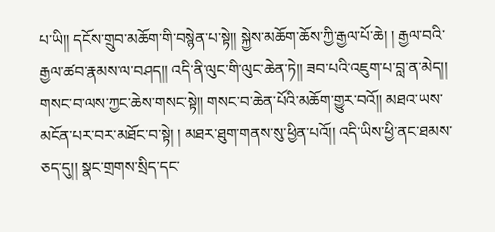པ་ཡི།། དངོས་གྲུབ་མཆོག་གི་བསྙེན་པ་སྟེ།། སྐྱེས་མཆོག་ཆོས་ཀྱི་རྒྱལ་པོ་ཆེ། ། རྒྱལ་བའི་རྒྱལ་ཚབ་རྣམས་ལ་བཤད།། འདི་ནི་ལུང་གི་ལུང་ཆེན་ཏེ།། ཟབ་པའི་འཇུག་པ་བླ་ན་མེད།། གསང་བ་ལས་ཀྱང་ཆེས་གསང་སྟེ།། གསང་བ་ཆེན་པོའི་མཆོག་གྱུར་བའོ།། མཐའ་ཡས་མངོན་པར་བར་མཐོང་བ་སྟེ། ། མཐར་ཐུག་གནས་སུ་ཕྱིན་པའོ།། འདི་ཡིས་ཕྱི་ནང་ཐམས་ཅད་དུ།། སྣང་གྲགས་སྲིད་དང་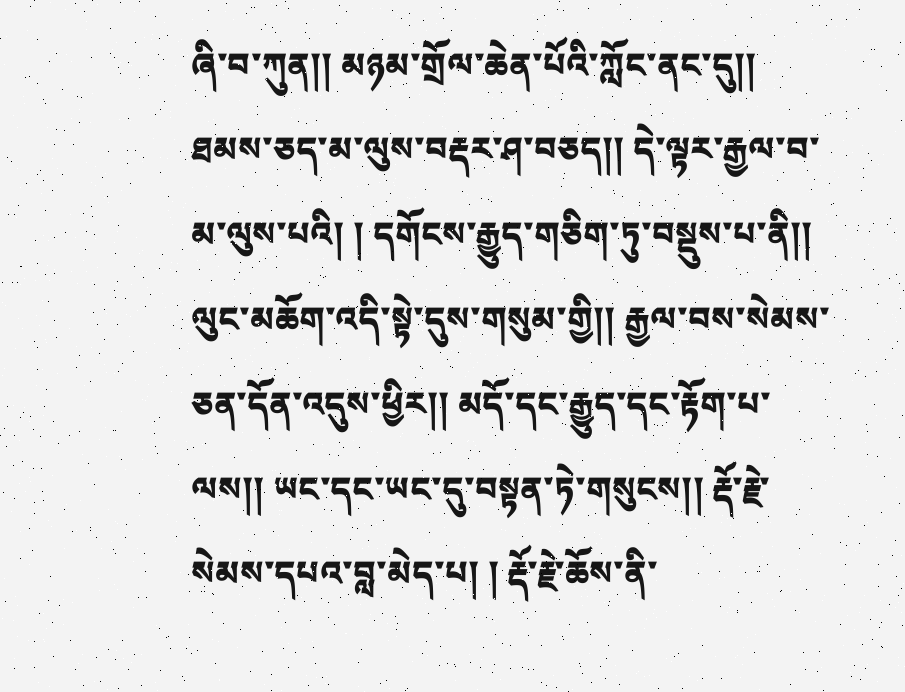ཞི་བ་ཀུན།། མཉམ་གྲོལ་ཆེན་པོའི་ཀློང་ནང་དུ།། ཐམས་ཅད་མ་ལུས་བརྡར་ཤ་བཅད།། དེ་ལྟར་རྒྱལ་བ་མ་ལུས་པའི། ། དགོངས་རྒྱུད་གཅིག་ཏུ་བསྡུས་པ་ནི།། ལུང་མཆོག་འདི་སྟེ་དུས་གསུམ་གྱི།། རྒྱལ་བས་སེམས་ཅན་དོན་འདུས་ཕྱིར།། མདོ་དང་རྒྱུད་དང་རྟོག་པ་ལས།། ཡང་དང་ཡང་དུ་བསྟན་ཏེ་གསུངས།། རྡོ་རྗེ་སེམས་དཔའ་བླ་མེད་པ། ། རྡོ་རྗེ་ཆོས་ནི་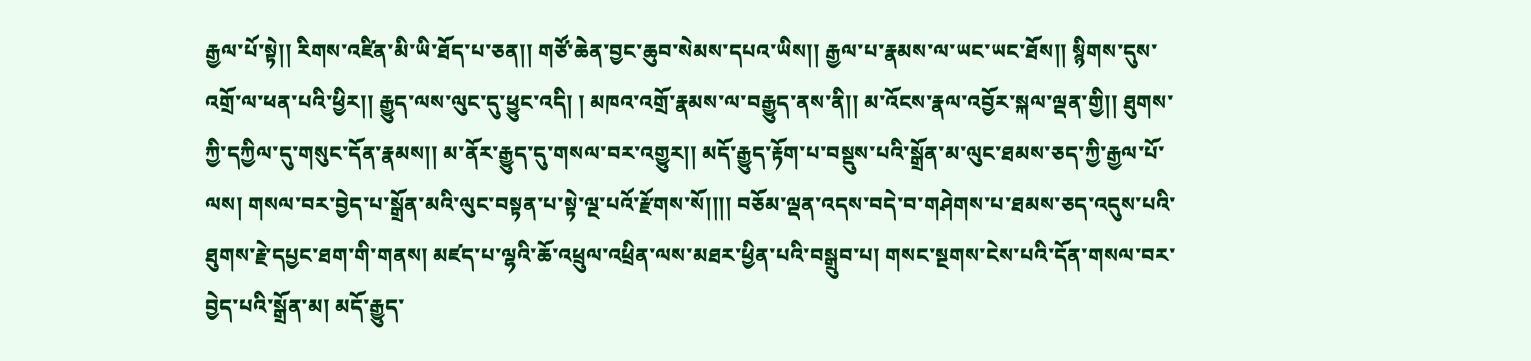རྒྱལ་པོ་སྟེ།། རིགས་འཛིན་མི་ཡི་ཐོད་པ་ཅན།། གཙོ་ཆེན་བྱང་ཆུབ་སེམས་དཔའ་ཡིས།། རྒྱལ་པ་རྣམས་ལ་ཡང་ཡང་ཐོས།། སྙིགས་དུས་འགྲོ་ལ་ཕན་པའི་ཕྱིར།། རྒྱུད་ལས་ལུང་དུ་ཕྱུང་འདི། ། མཁའ་འགྲོ་རྣམས་ལ་བརྒྱུད་ནས་ནི།། མ་འོངས་རྣལ་འབྱོར་སྐལ་ལྡན་གྱི།། ཐུགས་ཀྱི་དཀྱིལ་དུ་གསུང་དོན་རྣམས།། མ་ནོར་རྒྱུད་དུ་གསལ་བར་འགྱུར།། མདོ་རྒྱུད་རྟོག་པ་བསྡུས་པའི་སྒྲོན་མ་ལུང་ཐམས་ཅད་ཀྱི་རྒྱལ་པོ་ལས། གསལ་བར་བྱེད་པ་སྒྲོན་མའི་ལུང་བསྟན་པ་སྟེ་ལྔ་པའོ་རྫོགས་སོ།།།། བཅོམ་ལྡན་འདས་བདེ་བ་གཤེགས་པ་ཐམས་ཅད་འདུས་པའི་ཐུགས་རྗེ་དཔྱང་ཐག་གི་གནས། མཛད་པ་ལྷའི་ཆོ་འཕྲུལ་འཕྲིན་ལས་མཐར་ཕྱིན་པའི་བསྒྲུབ་པ། གསང་སྔགས་ངེས་པའི་དོན་གསལ་བར་བྱེད་པའི་སྒྲོན་མ། མདོ་རྒྱུད་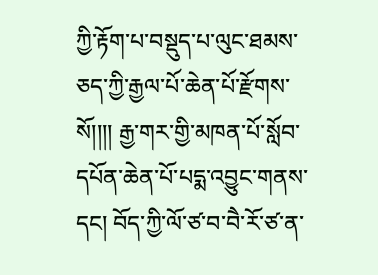ཀྱི་རྟོག་པ་བསྡུད་པ་ལུང་ཐམས་ཅད་ཀྱི་རྒྱལ་པོ་ཆེན་པོ་རྫོགས་སོ།།།། རྒྱ་གར་གྱི་མཁན་པོ་སློབ་དཔོན་ཆེན་པོ་པདྨ་འབྱུང་གནས་དང། བོད་ཀྱི་ལོ་ཙ་བ་བཻ་རོ་ཙ་ན་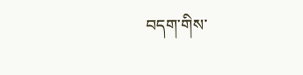བདག་གིས་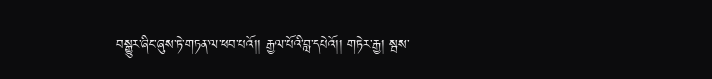བསྒྱུར་ཞིང་ཞུས་ཏེ་གཏན་ལ་ཕབ་པའོ།། རྒྱལ་པོའི་བླ་དཔེའོ།། གཏེར་རྒྱ། སྦས་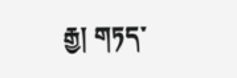རྒྱ། གཏད་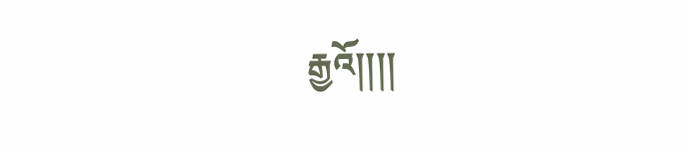རྒྱའོ།།།།